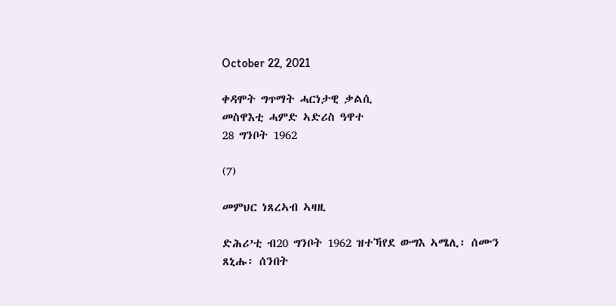October 22, 2021

ቀዳሞት ግጥማት ሓርነታዊ ቃልሲ
መስዋእቲ ሓምድ ኣድሪስ ዓዋተ
28 ግንቦት 1962

(7)

መምህር ነጸረኣብ ኣዛዚ

ድሕሪ’ቲ ብ20 ግንቦት 1962 ዝተኻየደ ውግእ ኣሜሊ፡ ሰሙን ጸኒሑ፡ ሰንበት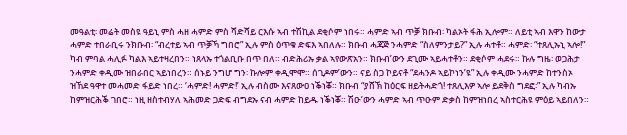መዓልቲ፡ መሬት መስዩ ዓይኒ ምስ ሓዘ ሓምድ ምስ ሻድሻይ ርእሱ ኣብ ተሽኪል ደቂሶም ነበሩ። ሓምድ ኣብ ጥቓ ክቡብ፡ ካልኦት ፋሕ ኢሎም። ለይቲ ኣብ እዋን ከውታ ሓምድ ተበራቢሩ ንክቡብ፡ “ብረተይ ኣብ ጥቓኻ ግበሮ” ኢሉ ምስ ዕጥቁ ድፍእ ኣበለሉ። ክቡብ ሓጃጅ ንሓምድ “ስለምንታይ?” ኢሉ ሓተቶ። ሓምድ፡ “ተጸሊኡኒ ኣሎ!” ካብ ምባል ሓሊፉ ካልእ ኣይተዛረበን። ነጸላኡ ተጎልቢቡ በጥ በለ። ብድሕሪኡ ቃል ኣየውጽአን። ክቡብ’ውን ደጊሙ ኣይሓተቶን። ደቂሶም ሓደሩ። ኩሉ ግዜ፡ ወጋሕታ ንሓምድ ቀዲሙ ዝበራበር ኣይነበረን። ሰኑይ ንግሆ ግን፡ ኩሎም ቀዲሞሞ። ሰጊዶም’ውን። ናይ ስጋ ኮይናቶ “ደሓንዶ ኣይኮነን’ዩ” ኢሉ ቀዲሙ ንሓምድ ከተንስኦ ዝኸደ ዓዋተ መሓመድ ፋይድ ነበረ። ‘ሓምድ! ሓምድ!’ ኢሉ ብስሙ እናጸውዐ ነቕነቖ። ክቡብ “ያሸኽ ከዕርፍ ዘይትሓድጎ! ተጸሊእዎ ኣሎ ይደቅስ ግደፎ፡” ኢሉ ካብኡ ከምዝርሕቕ ገበሮ። ነዚ ዘስተብሃለ ኣሕመድ ጋድፍ ብግደኡ ናብ ሓምድ ከይዱ ነቕነቖ። ሽዑ’ውን ሓምድ ኣብ ጥዑም ድቃስ ከምዝነበረ ኣስተርሕዩ ምዕይ ኣይበለን።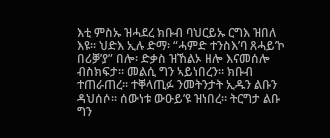እቲ ምስኡ ዝሓደረ ክቡብ ባህርይኡ ርግእ ዝበለ እዩ። ህድእ ኢሉ ድማ፡ “ሓምድ ተንስእ’ባ ጸሓይ’ኮ በሪቓ’ያ” በሎ፡ ድቃስ ዝኸልኦ ዘሎ እናመሰሎ ብስክፍታ። መልሲ ግን ኣይነበረን። ክቡብ ተጠራጠረ። ተቐላጢፉ ንመትንታት ኢዱን ልቡን ዳህሰሶ። ሰውነቱ ውዑይ’ዩ ዝነበረ። ትርግታ ልቡ ግን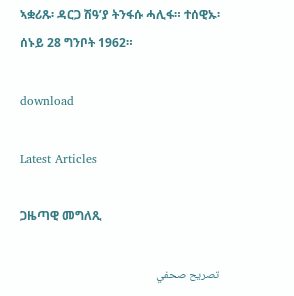ኣቋሪጹ፡ ዳርጋ ሽዓ’ያ ትንፋሱ ሓሊፋ። ተሰዊኡ፡ ሰኑይ 28 ግንቦት 1962።

download

Latest Articles

ጋዜጣዊ መግለጺ

تصريح صحفي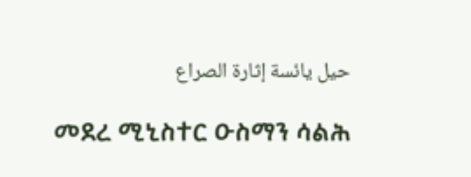حيل يائسة إثارة الصراع

መደረ ሚኒስተር ዑስማን ሳልሕ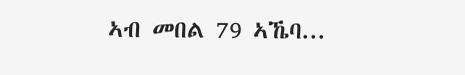ኣብ መበል 79 ኣኼባ...